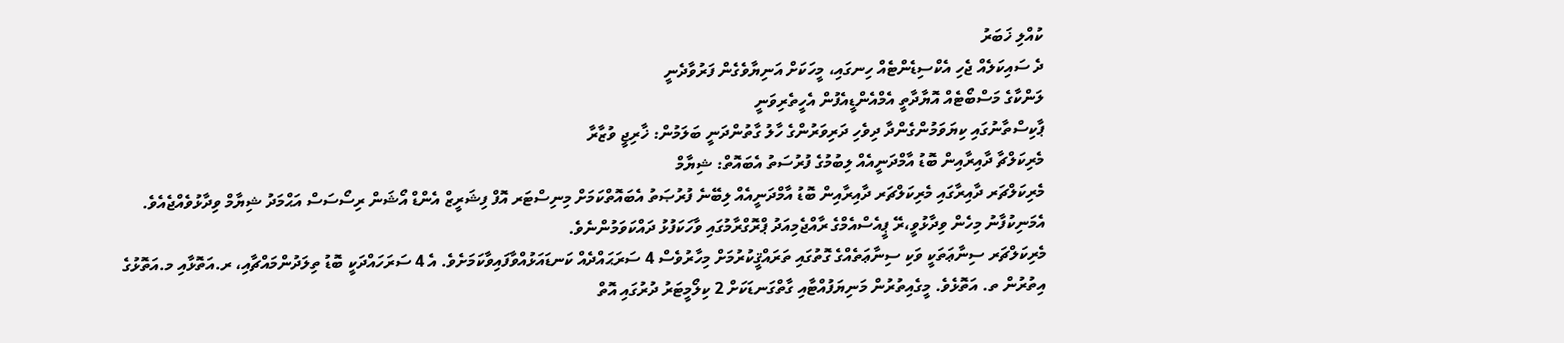ކުއްލި ޚަބަރު
ދެ ސައިކަލެއް ޖެހި އެކްސިޑެންޓެއް ހިނގައި، މީހަކަށް އަނިޔާވެގެން ފަރުވާދެނީ
ލަންކާގެ މަސްބޯޓެއް އޮޔާދާތީ އެމްއެންޑީއެފުން އެހީތެރިވަނީ
ޕާކިސްތާނުގައި ކިޔަވަމުންގެންދާ ދިވެހި ދަރިވަރުންގެ ހާލު ގާތުންދަނީ ބަލަމުން: ޚާރިޖީ ވުޒާރާ
މެރިކަލްޗާ ދާއިރާއިން ބޮޑު އާމްދަނީއެއް ލިބުމުގެ ފުރުސަތު އެބައޮތް: ޝިޔާމް
މެރިކަލްޗަރ ދާއިރާގައި މެރިކަލްޗަރ ދާއިރާއިން ބޮޑު އާމްދަނީއެއް ލިބޭނެ ފުރުޞަތު އެބައޮތްކަމަށް މިނިސްޓަރ އޮފް ފިޝަރީޒް އެންޑް އޯޝަން ރިސޯސަސް އަޙްމަދު ޝިޔާމް ވިދާޅުވެއްޖެއެވެ.
އެމަނިކުފާނު މިހެން ވިދާޅުވީ،ރޭ ޕީއެސްއެމްގެ ރާއްޖެމިއަދު ޕްރޮގްރާމުގައި ވާހަކަފުޅު ދައްކަވަމުންނެވެ.
މެރިކަލްޗަރ ސިނާޢަތަކީ ވަކި ސިނާޢަތެއްގެ ގޮތުގައި ތަރައްޤީކުރުމަށް މިހާރުވެސް 4 ސަރަޙައްދެއް ކަނޑައަޅުއްވާފައިވާކަމަށެވެ. އެ 4 ސަރަހައްދަކީ ބޮޑު ތިލަދުންމައްޗާއި، ރ.އަތޮޅާއި މ.އަތޮޅުގެ އިތުރުން ތ. އަތޮޅެވެ. މީގެއިތުރުން މަނިޔަފުއްޓާއި ގާތްގަނޑަކަށް 2 ކިލޯމީޓަރު ދުރުގައި އޮތް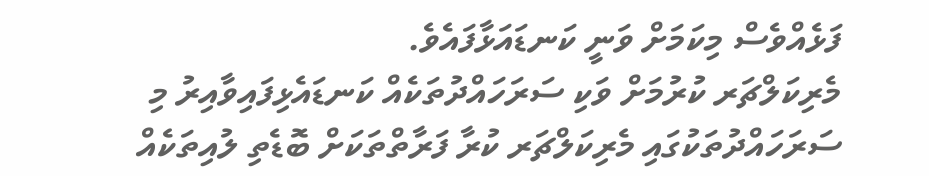ފަޅެއްވެސް މިކަމަށް ވަނީ ކަނޑައަޅާފައެވެ.
މެރިކަލްޗަރ ކުރުމަށް ވަކި ސަރަހައްދުތަކެއް ކަނޑައެޅިފައިވާއިރު މި ސަރަހައްދުތަކުގައި މެރިކަލްޗަރ ކުރާ ފަރާތްތަކަށް ބޮޑެތި ލުއިތަކެއް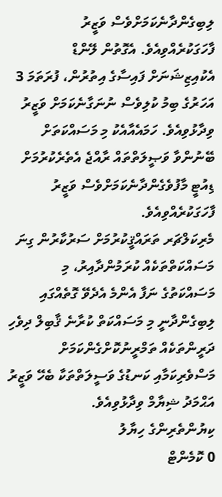ލިބިގެންދާނެކަމަށްވެސް ވަޒީރު ފާހަގަކުރެއްވިއެވެ. އެގޮތުން ލޭންޑް އެކުއިޒިޝަނަށް ފައިސާގެ އިތުރުން، ފުރަތަމަ 3 އަހަރުގެ ބިމު ކުލިވެސް ނުނަގާނެކަމަށް ވަޒީރު ވިދާޅުވިއެވެ. ހަމައެއާއެކު މި މަސައްކަތަށް ބޭނުންވާ ވަޞީލަތްތައް ރާއްޖެ އެތެރެކުރުމަށް ޑިއުޓީ މާފުވެގެންދާނެކަމަށްވެސް ވަޒީރު ފާހަގަކުރެއްވިއެވެ.
މެރިކަލްޗަރ ތަރައްޤީކުރުމަށް ސަރުކާރުން ގިނަ މަސައްކަތްތަކެއް ކުރަމުންދާއިރު، މި މަސައްކަތުގެ ނަފާ އެންމެ އެދެވޭ ގޮތެއްގައި ލިބިގެންދާނީ މި މަސައްކަތް ކުރާނެ ޤާބިލް ދިވެހި ދަރީންތަކެއް ތަމްރީނުކޮށްގެންކަމަށް މަސްވެރިކަމާއި ކަނޑުގެ ވަސީލަތްތަކާ ބެހޭ ވަޒީރު އަޙްމަދު ޝިޔާމް ވިދާޅުވިއެވެ.
ކިޔުންތެރިންގެ ހިޔާލު
0 ކޮމެންޓް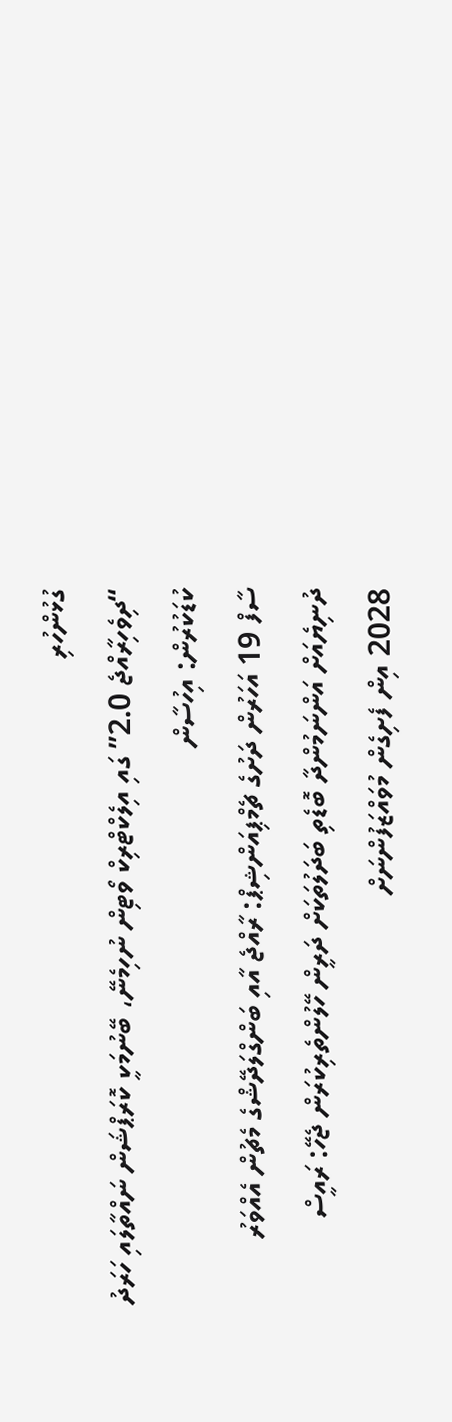ގުޅުންހުރި
“ދިވެހިރާއްޖެ 2.0” ގައި އިލެކްޓްރިކް ވޯޓިން ނުހިމެނޭ، ބޭނުމަކީ ކޮރަޕްޝަން ނައްތާލައި ހަރަދު ކުޑަކުރުން: އިހުސާން
ސާފް 19 އަހަރުން ދަށުގެ ޗެމްޕިއަންޝިޕް: ރާއްޖެ އާއި ބަންގްލަދޭޝްގެ މެޗުން އެއްވަރު
ދުނިޔެއަށް އަންނަމުންދާ ބޮޑެތި ބަދަލުތަކަށް ދަރީން ހޭލުންތެރިކުރަން ޖެހޭ: ރައީސް
2028 އިން ފެށިގެން މުވައްޒަފުންނަށް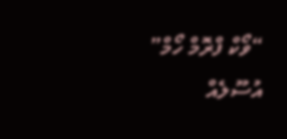“ވޯކް ފްރޮމް ހޯމް” އުސޫލެއް